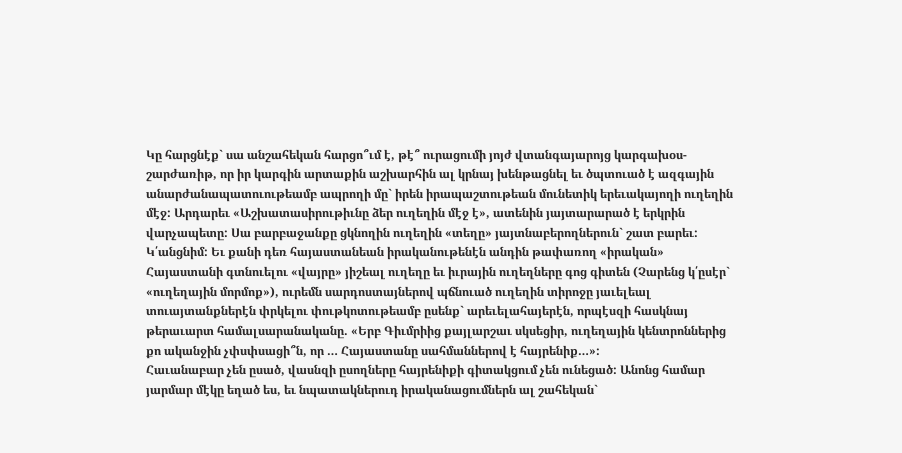Կը հարցնէք` սա անշահեկան հարցո՞ւմ է, թէ՞ ուրացումի յոյժ վտանգայարոյց կարգախօս-շարժառիթ, որ իր կարգին արտաքին աշխարհին ալ կրնայ խենթացնել եւ ծպտուած է ազգային անարժանապատուութեամբ ապրողի մը` իրեն իրապաշտութեան մունետիկ երեւակայողի ուղեղին մէջ: Արդարեւ «Աշխատասիրութիւնը ձեր ուղեղին մէջ է», ատենին յայտարարած է երկրին վարչապետը: Սա բարբաջանքը ցկնողին ուղեղին «տեղը» յայտնաբերողներուն` շատ բարեւ: Կ՛անցնիմ: Եւ քանի դեռ հայաստանեան իրականութենէն անդին թափառող «իրական» Հայաստանի գտնուելու «վայրը» յիշեալ ուղեղը եւ իւրային ուղեղները գոց գիտեն (Չարենց կ՛ըսէր` «ուղեղային մորմոք»), ուրեմն սարդոստայներով պճնուած ուղեղին տիրոջը յաւելեալ տուայտանքներէն փրկելու փութկոտութեամբ ըսենք` արեւելահայերէն, որպէսզի հասկնայ թերաւարտ համալսարանականը. «Երբ Գիւմրիից քայլարշաւ սկսեցիր, ուղեղային կենտրոններից քո ականջին չփսփսացի՞ն, որ … Հայաստանը սահմաններով է հայրենիք…»:
Հաւանաբար չեն ըսած, վասնզի ըսողները հայրենիքի գիտակցում չեն ունեցած: Անոնց համար յարմար մէկը եղած ես, եւ նպատակներուդ իրականացումներն ալ շահեկան`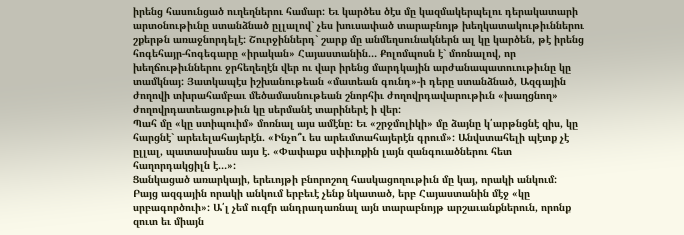իրենց հասունցած ուղեղներու համար: Եւ կարծես ծէս մը կազմակերպելու դերակատարի արտօնութիւնը ստանձնած ըլլալով` չես խուսափած տարաբնոյթ խեղկատակութիւններու շքերթն առաջնորդելէ: Շուրջիններդ` շարք մը անմեղսունակներն ալ կը կարծեն, թէ իրենց հոգեհայր-հոգեգարը «իրական» Հայաստանին… Քոլոմպոսն է` մոռնալով, որ խեղճութիւններու ջրհեղեղէն վեր ու վար իրենց մարդկային արժանապատուութիւնը կը տամկնայ: Յատկապէս իշխանութեան «մատեան գունդ»-ի դերը ստանձնած, Ազգային ժողովի տխրահամբաւ մեծամասնութեան շնորհիւ ժողովրդավարութիւն «խաղցնող» ժողովրդատեացութիւն կը սերմանէ տարիներէ ի վեր:
Պահ մը «կը ստիպուիմ» մոռնալ այս ամէնը: Եւ «շրջմոլիկի» մը ձայնը կ՛արթնցնէ զիս, կը հարցնէ` արեւելահայերէն. «Ինչո՞ւ ես արեւմտահայերէն գրում»: Անվստահելի պէտք չէ ըլլալ, պատասխանս այս է. «Փափաքս սփիւռքին լայն զանգուածներու հետ հաղորդակցիլն է…»:
Ցանկացած առարկայի, երեւոյթի բնորոշող հասկացողութիւն մը կայ, որակի անկում: Բայց ազգային որակի անկում երբեւէ չենք նկատած, երբ Հայաստանին մէջ «կը սրբագործուի»: Ա՛լ չեմ ուզfր անդրադառնալ այն տարաբնոյթ արշաւանքներուն, որոնք զուտ եւ միայն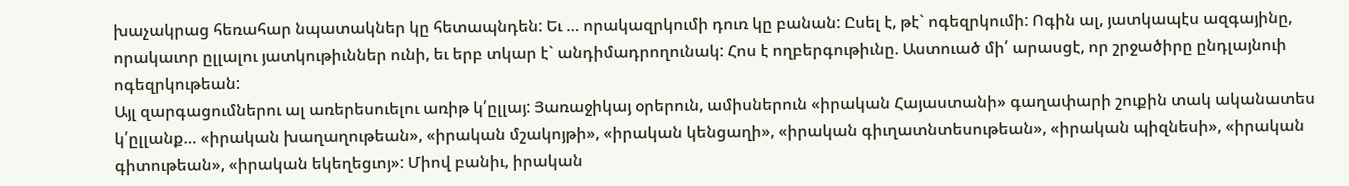խաչակրաց հեռահար նպատակներ կը հետապնդեն: Եւ … որակազրկումի դուռ կը բանան: Ըսել է, թէ` ոգեզրկումի: Ոգին ալ, յատկապէս ազգայինը, որակաւոր ըլլալու յատկութիւններ ունի, եւ երբ տկար է` անդիմադրողունակ: Հոս է ողբերգութիւնը. Աստուած մի՛ արասցէ, որ շրջածիրը ընդլայնուի ոգեզրկութեան:
Այլ զարգացումներու ալ առերեսուելու առիթ կ՛ըլլայ: Յառաջիկայ օրերուն, ամիսներուն «իրական Հայաստանի» գաղափարի շուքին տակ ականատես կ՛ըլլանք… «իրական խաղաղութեան», «իրական մշակոյթի», «իրական կենցաղի», «իրական գիւղատնտեսութեան», «իրական պիզնեսի», «իրական գիտութեան», «իրական եկեղեցւոյ»: Միով բանիւ, իրական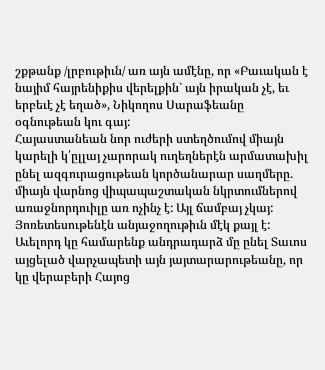շքթանք /լրբութիւն/ առ այն ամէնը, որ «Բաւական է նայիմ հայրենիքիս վերելքին` այն իրական չէ, եւ երբեւէ չէ եղած», Նիկողոս Սարաֆեանը օգնութեան կու գայ:
Հայաստանեան նոր ուժերի ստեղծումով միայն կարելի կ՛ըլլայ չարորակ ուղեղներէն արմատախիլ ընել ազգուրացութեան կործանարար սաղմերը. միայն վարնոց վիպապաշտական նկրտումներով առաջնորդուիլը առ ոչինչ է: Այլ ճամբայ չկայ: Յոռետեսութենէն անյաջողութիւն մէկ քայլ է:
Աւելորդ կը համարենք անդրադարձ մը ընել Տաւոս այցելած վարչապետի այն յայտարարութեանը, որ կը վերաբերի Հայոց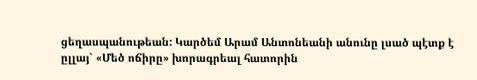ցեղասպանութեան: Կարծեմ Արամ Անտոնեանի անունը լսած պէտք է ըլլայ` «Մեծ ոճիրը» խորագրեալ հատորին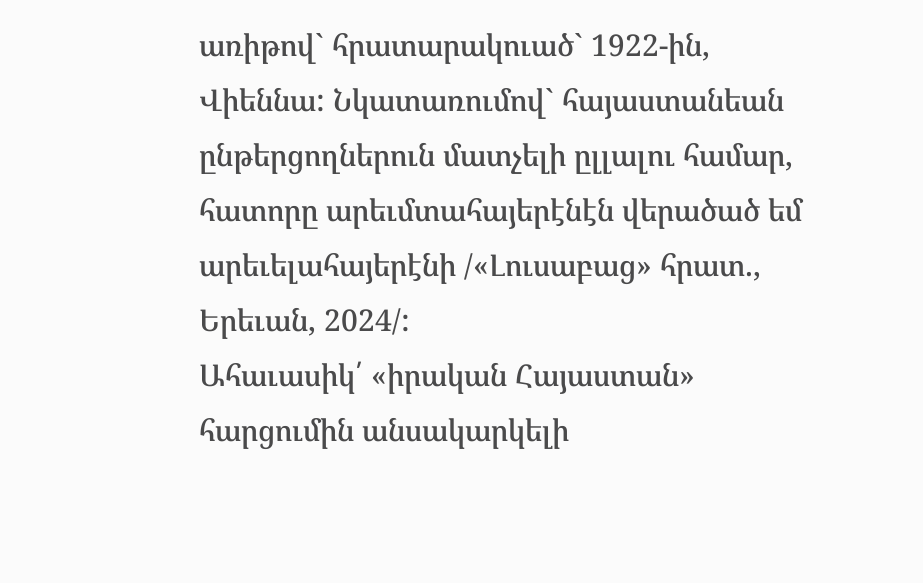առիթով` հրատարակուած` 1922-ին, Վիեննա: Նկատառումով` հայաստանեան ընթերցողներուն մատչելի ըլլալու համար, հատորը արեւմտահայերէնէն վերածած եմ արեւելահայերէնի /«Լուսաբաց» հրատ., Երեւան, 2024/:
Ահաւասիկ՛ «իրական Հայաստան» հարցումին անսակարկելի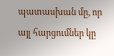պատասխան մը, որ այլ հարցումներ կը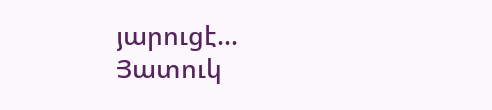յարուցէ…
Յատուկ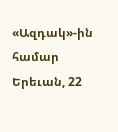«Ազդակ»-ին համար
Երեւան, 22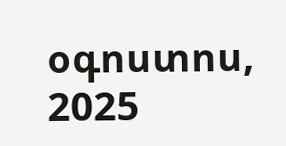օգոստոս, 2025